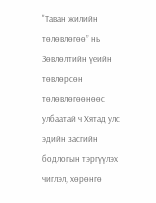"Таван жилийн төлөвлөгөө” нь Зөвлөлтийн үеийн төвлөрсөн төлөвлөгөөнөөс улбаатай ч Хятад улс эдийн засгийн бодлогын тэргүүлэх чиглэл, хөрөнгө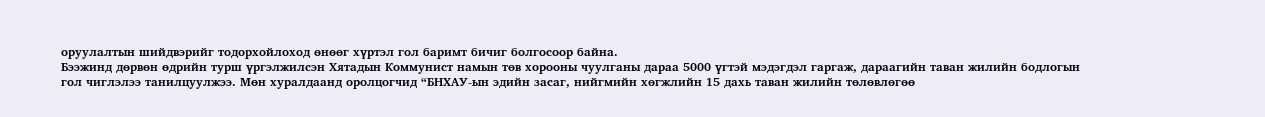оруулалтын шийдвэрийг тодорхойлоход өнөөг хүртэл гол баримт бичиг болгосоор байна.
Бээжинд дөрвөн өдрийн турш үргэлжилсэн Хятадын Коммунист намын төв хорооны чуулганы дараа 5000 үгтэй мэдэгдэл гаргаж, дараагийн таван жилийн бодлогын гол чиглэлээ танилцуулжээ. Мөн хуралдаанд оролцогчид “БНХАУ-ын эдийн засаг, нийгмийн хөгжлийн 15 дахь таван жилийн төлөвлөгөө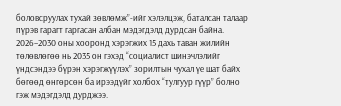боловсруулах тухай зөвлөмж”-ийг хэлэлцэж, баталсан талаар пүрэв гарагт гаргасан албан мэдэгдэлд дурдсан байна.
2026–2030 оны хооронд хэрэгжих 15 дахь таван жилийн төлөвлөгөө нь 2035 он гэхэд “социалист шинэчлэлийг үндсэндээ бүрэн хэрэгжүүлэх” зорилтын чухал үе шат байх бөгөөд өнгөрсөн ба ирээдүйг холбох “тулгуур гүүр” болно гэж мэдэгдэлд дурджээ.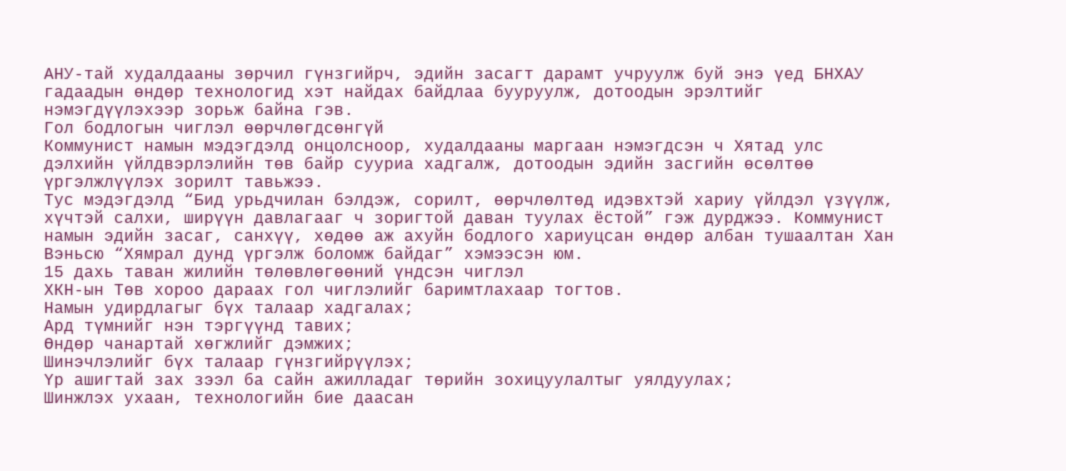АНУ-тай худалдааны зөрчил гүнзгийрч, эдийн засагт дарамт учруулж буй энэ үед БНХАУ гадаадын өндөр технологид хэт найдах байдлаа бууруулж, дотоодын эрэлтийг нэмэгдүүлэхээр зорьж байна гэв.
Гол бодлогын чиглэл өөрчлөгдсөнгүй
Коммунист намын мэдэгдэлд онцолсноор, худалдааны маргаан нэмэгдсэн ч Хятад улс дэлхийн үйлдвэрлэлийн төв байр сууриа хадгалж, дотоодын эдийн засгийн өсөлтөө үргэлжлүүлэх зорилт тавьжээ.
Тус мэдэгдэлд “Бид урьдчилан бэлдэж, сорилт, өөрчлөлтөд идэвхтэй хариу үйлдэл үзүүлж, хүчтэй салхи, ширүүн давлагааг ч зоригтой даван туулах ёстой” гэж дурджээ. Коммунист намын эдийн засаг, санхүү, хөдөө аж ахуйн бодлого хариуцсан өндөр албан тушаалтан Хан Вэньсю “Хямрал дунд үргэлж боломж байдаг” хэмээсэн юм.
15 дахь таван жилийн төлөвлөгөөний үндсэн чиглэл
ХКН-ын Төв хороо дараах гол чиглэлийг баримтлахаар тогтов.
Намын удирдлагыг бүх талаар хадгалах;
Ард түмнийг нэн тэргүүнд тавих;
Өндөр чанартай хөгжлийг дэмжих;
Шинэчлэлийг бүх талаар гүнзгийрүүлэх;
Үр ашигтай зах зээл ба сайн ажилладаг төрийн зохицуулалтыг уялдуулах;
Шинжлэх ухаан, технологийн бие даасан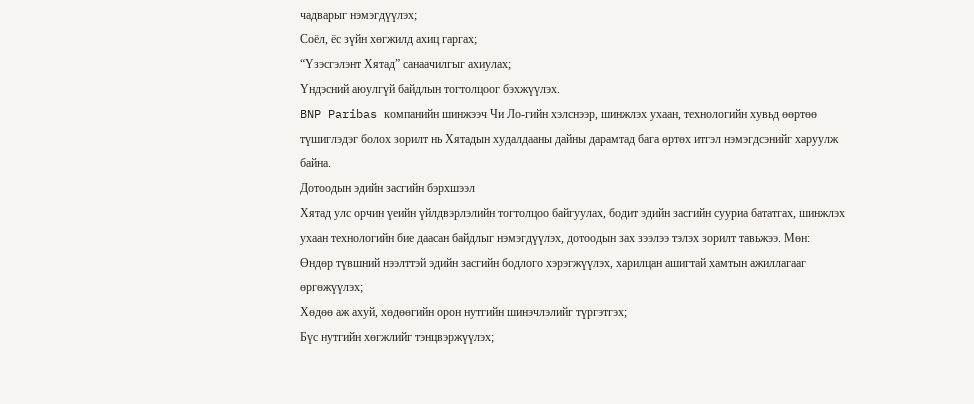чадварыг нэмэгдүүлэх;
Соёл, ёс зүйн хөгжилд ахиц гаргах;
“Үзэсгэлэнт Хятад” санаачилгыг ахиулах;
Үндэсний аюулгүй байдлын тогтолцоог бэхжүүлэх.
BNP Paribas компанийн шинжээч Чи Ло-гийн хэлснээр, шинжлэх ухаан, технологийн хувьд өөртөө түшиглэдэг болох зорилт нь Хятадын худалдааны дайны дарамтад бага өртөх итгэл нэмэгдсэнийг харуулж байна.
Дотоодын эдийн засгийн бэрхшээл
Хятад улс орчин үеийн үйлдвэрлэлийн тогтолцоо байгуулах, бодит эдийн засгийн сууриа бататгах, шинжлэх ухаан технологийн бие даасан байдлыг нэмэгдүүлэх, дотоодын зах зээлээ тэлэх зорилт тавьжээ. Мөн:
Өндөр түвшний нээлттэй эдийн засгийн бодлого хэрэгжүүлэх, харилцан ашигтай хамтын ажиллагааг өргөжүүлэх;
Хөдөө аж ахуй, хөдөөгийн орон нутгийн шинэчлэлийг түргэтгэх;
Бүс нутгийн хөгжлийг тэнцвэржүүлэх;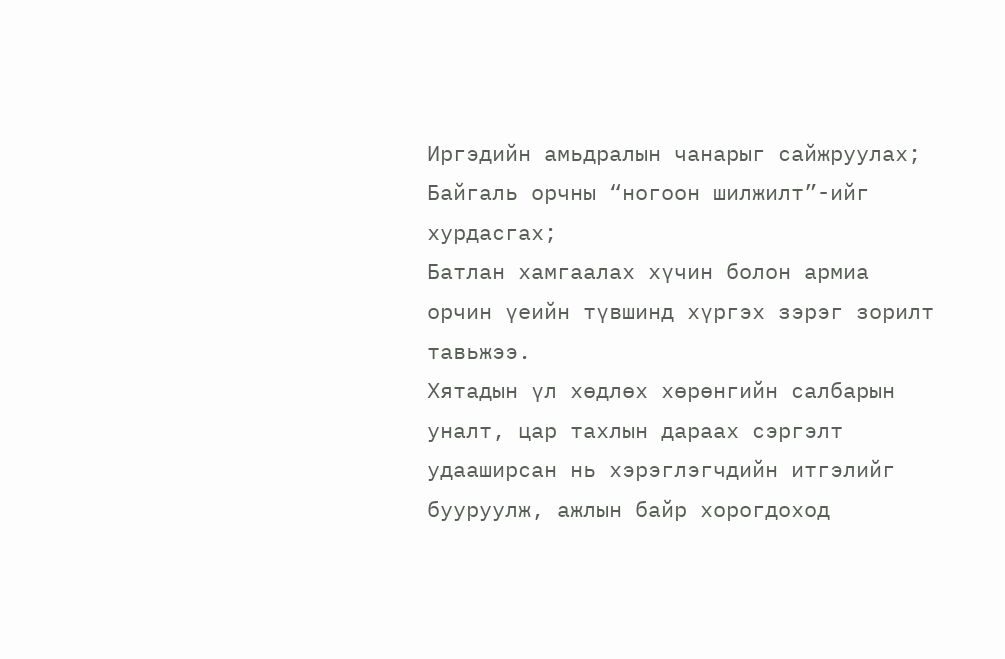Иргэдийн амьдралын чанарыг сайжруулах;
Байгаль орчны “ногоон шилжилт”-ийг хурдасгах;
Батлан хамгаалах хүчин болон армиа орчин үеийн түвшинд хүргэх зэрэг зорилт тавьжээ.
Хятадын үл хөдлөх хөрөнгийн салбарын уналт, цар тахлын дараах сэргэлт удааширсан нь хэрэглэгчдийн итгэлийг бууруулж, ажлын байр хорогдоход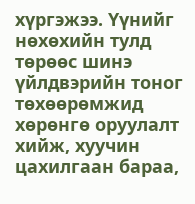хүргэжээ. Үүнийг нөхөхийн тулд төрөөс шинэ үйлдвэрийн тоног төхөөрөмжид хөрөнгө оруулалт хийж, хуучин цахилгаан бараа,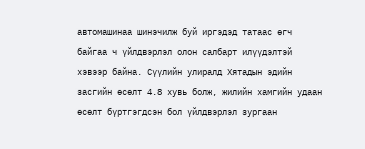автомашинаа шинэчилж буй иргэдэд татаас өгч байгаа ч үйлдвэрлэл олон салбарт илүүдэлтэй хэвээр байна. Сүүлийн улиралд Хятадын эдийн засгийн өсөлт 4.8 хувь болж, жилийн хамгийн удаан өсөлт бүртгэгдсэн бол үйлдвэрлэл зургаан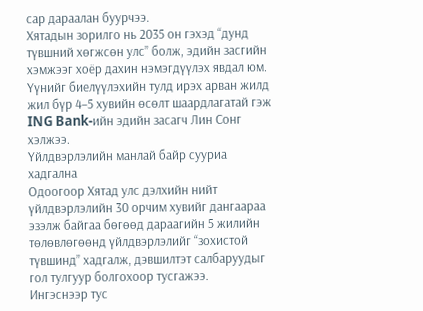сар дараалан буурчээ.
Хятадын зорилго нь 2035 он гэхэд “дунд түвшний хөгжсөн улс” болж, эдийн засгийн хэмжээг хоёр дахин нэмэгдүүлэх явдал юм. Үүнийг биелүүлэхийн тулд ирэх арван жилд жил бүр 4–5 хувийн өсөлт шаардлагатай гэж ING Bank-ийн эдийн засагч Лин Сонг хэлжээ.
Үйлдвэрлэлийн манлай байр сууриа хадгална
Одоогоор Хятад улс дэлхийн нийт үйлдвэрлэлийн 30 орчим хувийг дангаараа эзэлж байгаа бөгөөд дараагийн 5 жилийн төлөвлөгөөнд үйлдвэрлэлийг “зохистой түвшинд” хадгалж, дэвшилтэт салбаруудыг гол тулгуур болгохоор тусгажээ.
Ингэснээр тус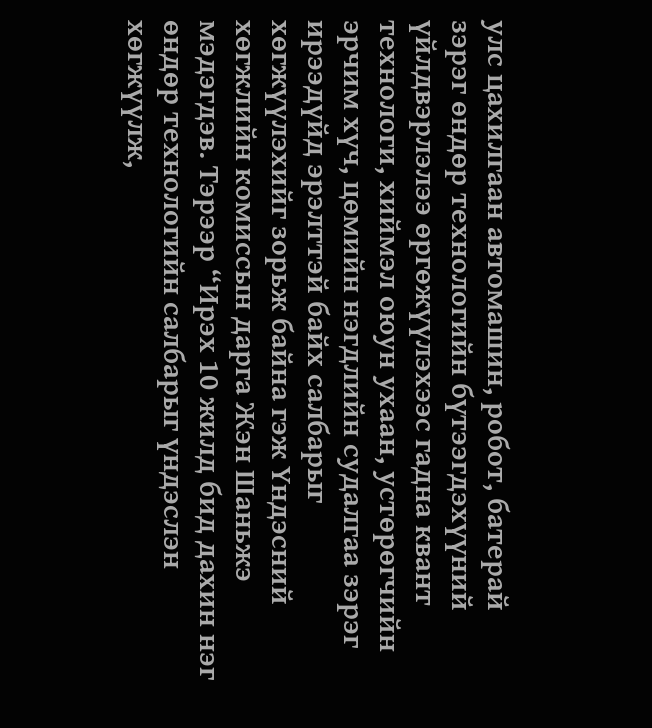улс цахилгаан автомашин, робот, батерай зэрэг өндөр технологийн бүтээгдэхүүний үйлдвэрлэлээ өргөжүүлэхээс гадна квант технологи, хиймэл оюун ухаан, устөрөгчийн эрчим хүч, цөмийн нэгдлийн судалгаа зэрэг ирээдүйд эрэлттэй байх салбарыг хөгжүүлэхийг зорьж байна гэж Үндэсний хөгжлийн комиссын дарга Жэн Шаньжэ мэдэгдэв. Тэрээр “Ирэх 10 жилд бид дахин нэг өндөр технологийн салбарыг үндэслэн хөгжүүлж,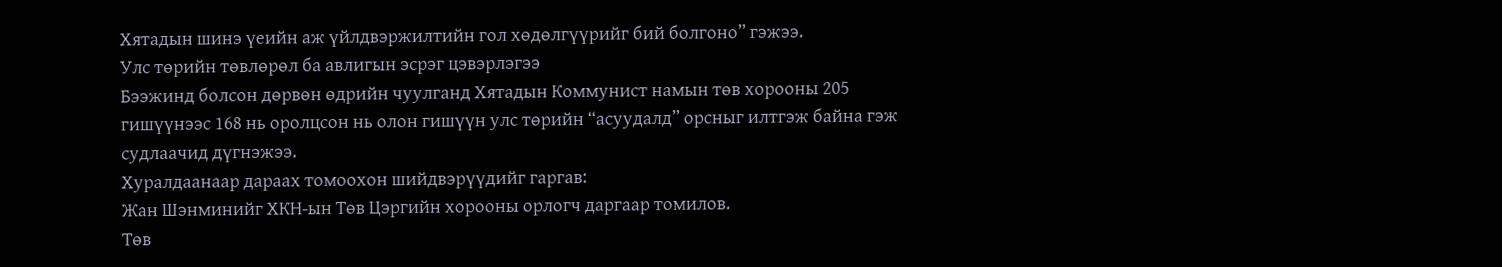Хятадын шинэ үеийн аж үйлдвэржилтийн гол хөдөлгүүрийг бий болгоно” гэжээ.
Улс төрийн төвлөрөл ба авлигын эсрэг цэвэрлэгээ
Бээжинд болсон дөрвөн өдрийн чуулганд Хятадын Коммунист намын төв хорооны 205 гишүүнээс 168 нь оролцсон нь олон гишүүн улс төрийн “асуудалд” орсныг илтгэж байна гэж судлаачид дүгнэжээ.
Хуралдаанаар дараах томоохон шийдвэрүүдийг гаргав:
Жан Шэнминийг ХКН-ын Төв Цэргийн хорооны орлогч даргаар томилов.
Төв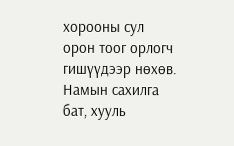хорооны сул орон тоог орлогч гишүүдээр нөхөв.
Намын сахилга бат, хууль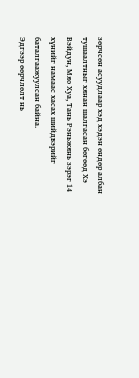зөрчсөн асуудлаар хэд хэдэн өндөр албан тушаалтныг хянан шалгасан бөгөөд Хэ Вэйдун, Мяо Хуа, Тань Рэньжянь зэрэг 14 хүнийг намаас хасах шийдвэрийг баталгаажуулсан байна.
Эдгээр өөрчлөлт нь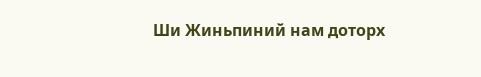Ши Жиньпиний нам доторх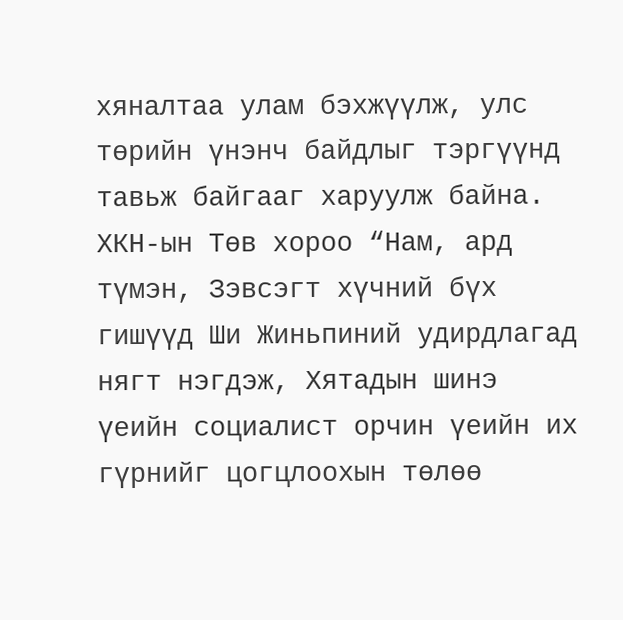хяналтаа улам бэхжүүлж, улс төрийн үнэнч байдлыг тэргүүнд тавьж байгааг харуулж байна.
ХКН-ын Төв хороо “Нам, ард түмэн, Зэвсэгт хүчний бүх гишүүд Ши Жиньпиний удирдлагад нягт нэгдэж, Хятадын шинэ үеийн социалист орчин үеийн их гүрнийг цогцлоохын төлөө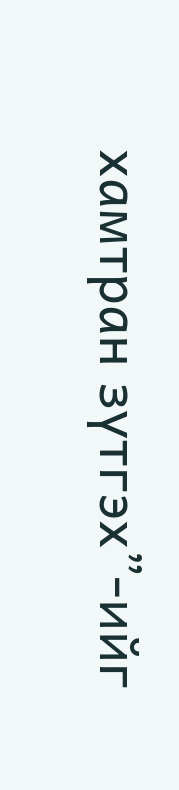хамтран зүтгэх”-ийг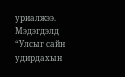уриалжээ. Мэдэгдэлд “Улсыг сайн удирдахын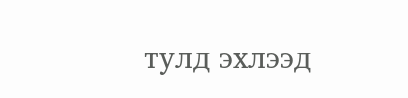тулд эхлээд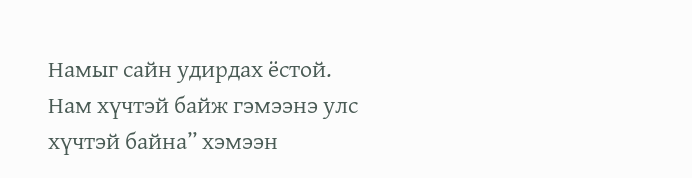Намыг сайн удирдах ёстой. Нам хүчтэй байж гэмээнэ улс хүчтэй байна” хэмээн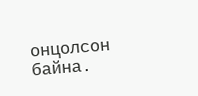онцолсон байна.